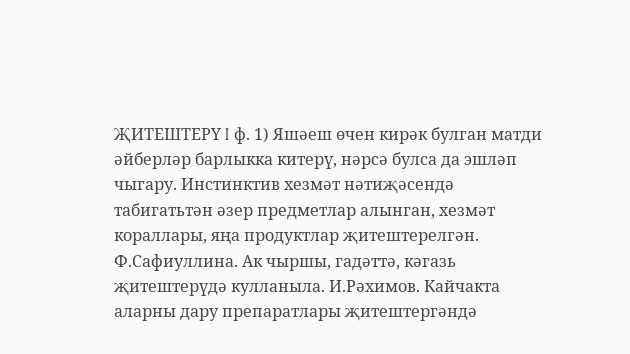ҖИТЕШТЕРҮ I ф. 1) Яшәеш өчен кирәк булган матди әйберләр барлыкка китерү, нәрсә булса да эшләп чыгару. Инстинктив хезмәт нәтиҗәсендә табигатьтән әзер предметлар алынган, хезмәт кораллары, яңа продуктлар җитештерелгән. Ф.Сафиуллина. Ак чыршы, гадәттә, кәгазь җитештерүдә кулланыла. И.Рәхимов. Кайчакта аларны дару препаратлары җитештергәндә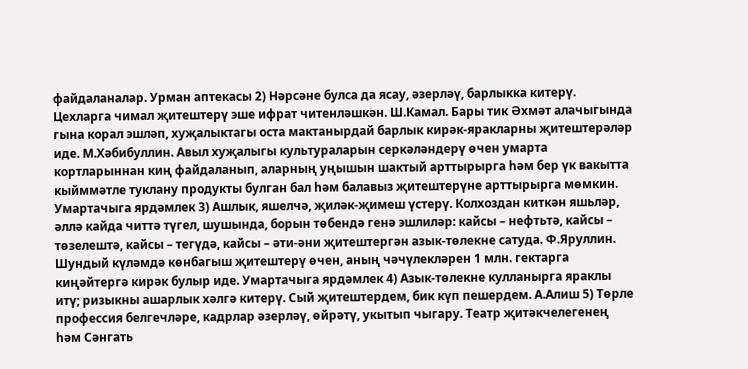файдаланалар. Урман аптекасы 2) Нәрсәне булса да ясау, әзерләү, барлыкка китерү. Цехларга чимал җитештерү эше ифрат читенләшкән. Ш.Камал. Бары тик Әхмәт алачыгында гына корал эшләп, хуҗалыктагы оста мактанырдай барлык кирәк-яракларны җитештерәләр иде. М.Хәбибуллин. Авыл хуҗалыгы культураларын серкәләндерү өчен умарта кортларыннан киң файдаланып, аларның уңышын шактый арттырырга һәм бер үк вакытта кыйммәтле туклану продукты булган бал һәм балавыз җитештерүне арттырырга мөмкин. Умартачыга ярдәмлек 3) Ашлык, яшелчә, җиләк-җимеш үстерү. Колхоздан киткән яшьләр, әллә кайда читтә түгел, шушында, борын төбендә генә эшлиләр: кайсы – нефтьтә, кайсы – төзелештә, кайсы – тегүдә, кайсы – әти-әни җитештергән азык-төлекне сатуда. Ф.Яруллин. Шундый күләмдә көнбагыш җитештерү өчен, аның чәчүлекләрен 1 млн. гектарга киңәйтергә кирәк булыр иде. Умартачыга ярдәмлек 4) Азык-төлекне кулланырга яраклы итү; ризыкны ашарлык хәлгә китерү. Сый җитештердем, бик күп пешердем. А.Алиш 5) Төрле профессия белгечләре, кадрлар әзерләү, өйрәтү, укытып чыгару. Театр җитәкчелегенең һәм Сәнгать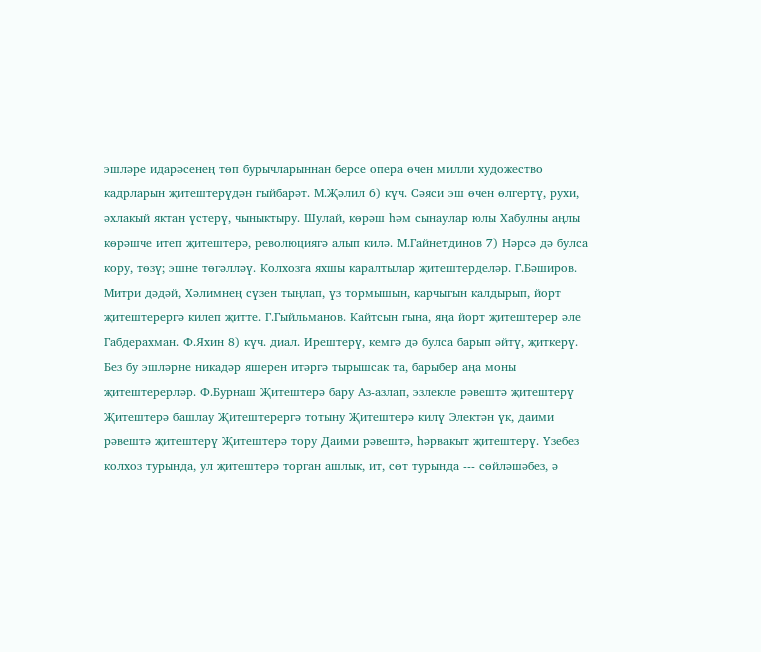эшләре идарәсенең төп бурычларыннан берсе опера өчен милли художество кадрларын җитештерүдән гыйбарәт. М.Җәлил 6) күч. Сәяси эш өчен өлгертү, рухи, әхлакый яктан үстерү, чыныктыру. Шулай, көрәш һәм сынаулар юлы Хабулны аңлы көрәшче итеп җитештерә, революциягә алып килә. М.Гайнетдинов 7) Нәрсә дә булса кору, төзү; эшне төгәлләү. Колхозга яхшы каралтылар җитештерделәр. Г.Бәширов. Митри дәдәй, Хәлимнең сүзен тыңлап, үз тормышын, карчыгын калдырып, йорт җитештерергә килеп җитте. Г.Гыйльманов. Кайтсын гына, яңа йорт җитештерер әле Габдерахман. Ф.Яхин 8) күч. диал. Ирештерү, кемгә дә булса барып әйтү, җиткерү. Без бу эшләрне никадәр яшерен итәргә тырышсак та, барыбер аңа моны җитештерерләр. Ф.Бурнаш Җитештерә бару Аз-азлап, эзлекле рәвештә җитештерү Җитештерә башлау Җитештерергә тотыну Җитештерә килү Электән үк, даими рәвештә җитештерү Җитештерә тору Даими рәвештә, һәрвакыт җитештерү. Үзебез колхоз турында, ул җитештерә торган ашлык, ит, сөт турында --- сөйләшәбез, ә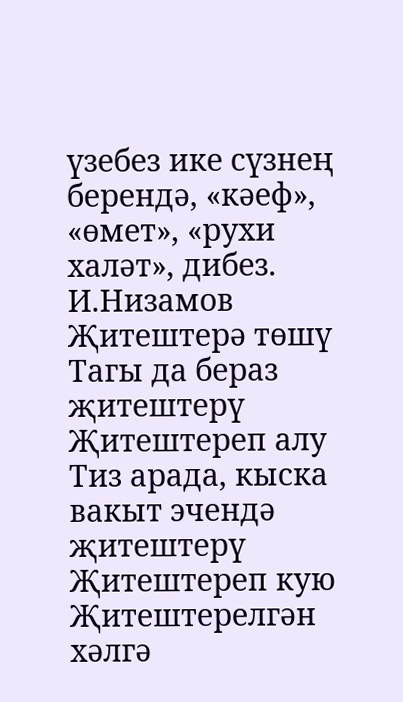үзебез ике сүзнең берендә, «кәеф», «өмет», «рухи халәт», дибез. И.Низамов Җитештерә төшү Тагы да бераз җитештерү Җитештереп алу Тиз арада, кыска вакыт эчендә җитештерү Җитештереп кую Җитештерелгән хәлгә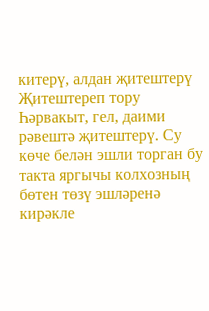китерү, алдан җитештерү Җитештереп тору Һәрвакыт, гел, даими рәвештә җитештерү. Су көче белән эшли торган бу такта яргычы колхозның бөтен төзү эшләренә кирәкле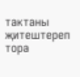тактаны җитештереп тора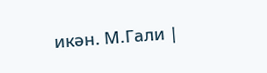икән. М.Гали |